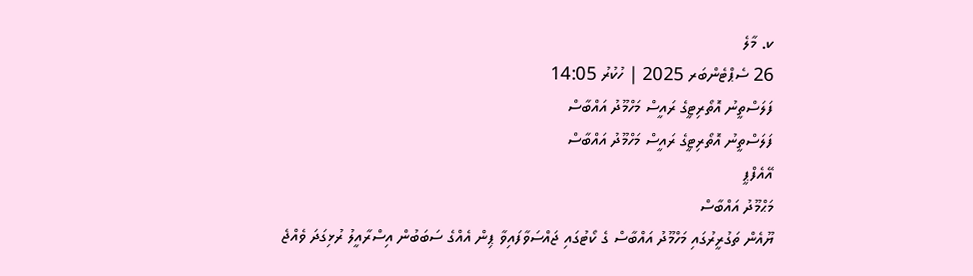ކ. މާލެ
26 ސެޕްޓެންބަރ 2025 | ހުކުރު 14:05
ފަލަސްތީނު އޮތޯރިޓީގެ ރައީސް މަހްމޫދު އައްބާސް
ފަލަސްތީނު އޮތޯރިޓީގެ ރައީސް މަހްމޫދު އައްބާސް
އޭއެފްޕީ
މަޙްމޫދު އައްބާސް
ޔޫއެން ތަގުރީރުގައި މަހްމޫދު އައްބާސް ގެ ކޯޓުގައި ޖައްސަވާފައިވާ ޕިން އެއްގެ ސަބަބުން އިސްރާއީލު ރުޅިގަދަ ވެއްޖެ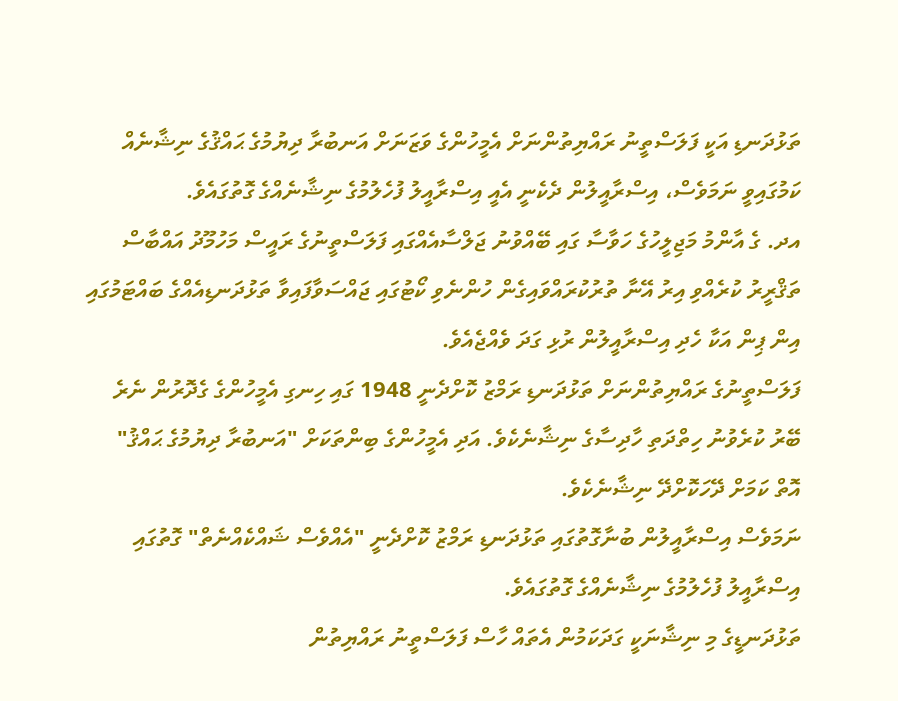ތަޅުދަނޑި އަކީ ފަލަސްތީނު ރައްޔިތުންނަށް އެމީހުންގެ ވަޒަނަށް އަނބުރާ ދިޔުމުގެ ޙައްޤުގެ ނިޝާނެއް ކަމުގައިވީ ނަމަވެސް، އިސްރާއީލުން ދެކެނީ އެއީ އިސްރާއީލު ފުހެލުމުގެ ނިޝާނެއްގެ ގޮތުގައެވެ.
އދ. ގެ އާންމު މަޖިލީހުގެ ހަވާސާ ގައި ބޭއްވުނު ޖަލްސާއެއްގައި ފަލަސްތީނުގެ ރައީސް މަހުމޫދު އައްބާސް ތަޤްރީރު ކުރެއްވި އިރު އޭނާ ތުރުކުރައްވައިގެން ހުންނެވި ކޯޓުގައި ޖައްސަވާފައިވާ ތަޅުދަނޑިއެއްގެ ބައްޓަމުގައި އިން ޕިން އަކާ ހެދި އިސްރާއީލުން ރުޅި ގަދަ ވެއްޖެއެވެ.
ފަލަސްތީނުގެ ރައްޔިތުންނަށް ތަޅުދަނޑި ރަމްޒު ކޮށްދެނީ 1948 ގައި ހިނގި އެމީހުންގެ ގެދޮރުން ނެރެ ބޭރު ކުރެވުނު ހިތްދަތި ހާދިސާގެ ނިޝާނެކެވެ. އަދި އެމީހުންގެ ބިންތަކަށް "އަނބުރާ ދިޔުމުގެ ޙައްޤު" އޮތް ކަމަށް ދޭހަކޮށްދޭ ނިޝާނެކެވެ.
ނަމަވެސް އިސްރާއީލުން ބުނާގޮތުގައި ތަޅުދަނޑި ރަމްޒު ކޮށްދެނީ "އެއްވެސް ޝައްކެއްނެތް" ގޮތުގައި އިސްރާއީލު ފުހެލުމުގެ ނިޝާނެއްގެ ގޮތުގައެވެ.
ތަޅުދަނޑީގެ މި ނިޝާނަކީ ގަދަކަމުން އެތައް ހާސް ފަލަސްތީނު ރައްޔިތުން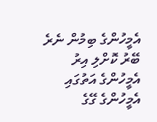އެމީހުންގެ ބިމުން ނެރެ ބޭރު ކޮށްލި އިރު އެމީހުންގެ އަތުގައި އެމީހުންގެ ގޭގެ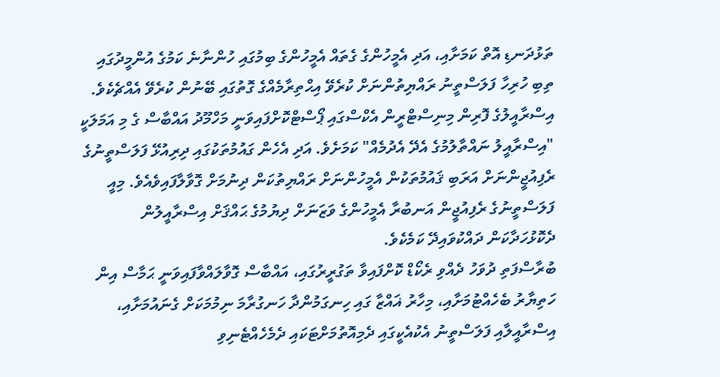ތަޅުދަނޑި އޮތް ކަމަށާއި، އަދި އެމީހުންގެ ގެތައް އެމީހުންގެ ބިމުގައި ހުންނާނެ ކަމުގެ އުންމީދުގައި ތިބި ހުރިހާ ފަލަސްތީނު ރައްޔިތުންނަށް ކުރެވޭ އިޙްތިރާމެއްގެ ގޮތުގައި ބޭނުން ކުރެވޭ އެއްޗެކެވެ.
އިސްރާއީލުގެ ފޮރިން މިނިސްޓްރީން އެކްސްގައި ޕޯސްޓްކޮށްފައިވަނީ މަހްމޫދު އައްބާސް ގެ މި އަމަލަކީ "އިސްރާއީލު ނައްތާލުމުގެ އެދޭ އެދުމެއް" ކަމަށެވެ. އަދި އެހެން ގައުމުތަކުގައި ދިރިއުޅޭ ފަލަސްތީނުގެ ރެފިއުޖީންނަށް އަރަބި ޤައުމުތަކުން އެމީހުންނަށް ރައްޔިތުކަން ދިނުމަށް ގޮވާލާފައިވެއެވެ. މިއީ ފަލަސްތީނުގެ ރެފިއުޖީން އަނބުރާ އެމީހުންގެ ވަޒަނަށް ދިޔުމުގެ ޙައްޤަށް އިސްރާއީލުން ދެކޮޅުހަދާކަން ދައްކުވައިދޭ ކަމެކެވެ.
ބުރާސްފަތި ދުވަހު ދެއްވި ރެކޯޑް ކޮށްފައިވާ ތަގުރީރުގައި، އައްބާސް ގޮވާލައްވާފައިވަނީ ޙަމާސް އިން ހަތިޔާރު ބެހެއްޓުމަށާއި، މިހާރު ޣައްޒާ ގައި ހިނގަމުންދާ ހަނގުރާމަ ނިމުމަކަށް ގެނައުމަށާއި، އިސްރާއީލާއި ފަލަސްތީނު އެކުއެކީގައި ދެމިއޮތުމަށްޓަކައި ދެމެހެއްޓެނިވި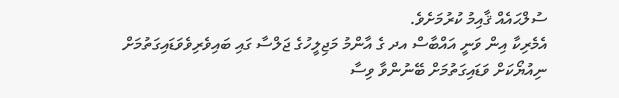ސުލްޙައެއް ޤާއިމު ކުރުމަށެވެ.
އެމެރިކާ އިން ވަނީ އައްބާސް އދ ގެ އާންމު މަޖިލީހުގެ ޖަލްސާ ގައި ބައިވެރިވެވަޑައިގަތުމަށް ނިއުޔޯކަށް ވަޑައިގަތުމަށް ބޭނުންވާ ވިސާ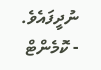ނުދީފައެވެ.
- ކޮމެންޓް